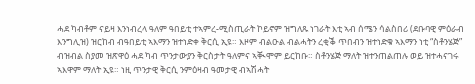ሓደ ካብቶም ናይዛ እንነብረላ ዓለም ዓበይቲ ተኣምረ-ሚስጢራት ኮይኖም ዝግለጹ ነገራት እቲ ኣብ ሰሜን ሳልስበሪ (ደቡባዊ ምዕራብ እንግሊዝ) ዝርከብ ብዓበይቲ ኣእማን ዝተነድቀ ቅርሲ ኢዩ። እዞም ብልዑል ብልሓትን ረቂቕ ጥበብን ዝተነድቁ ኣእማን ነቲ “ስቶንሄጅ” ብዝብል ስያመ ዝጽዋዕ ሓደ ካብ ጥንታውያን ቅርስታት ዓለምና ኣቚሞም ይርከቡ። ስቶንሄጅ ማለት ዝተንጠልጠሉ ወይ ዝተሓናገሩ ኣእዋም ማለት ኢዩ። ነዚ ጥንታዊ ቅርሲ ንምዕዛብ ዓመታዊ ብኣሽሓት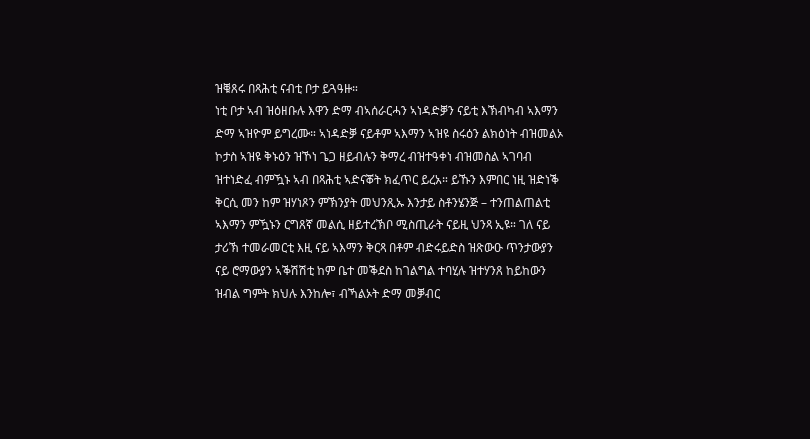ዝቑጸሩ በጻሕቲ ናብቲ ቦታ ይጓዓዙ።
ነቲ ቦታ ኣብ ዝዕዘቡሉ እዋን ድማ ብኣሰራርሓን ኣነዳድቓን ናይቲ እኽብካብ ኣእማን ድማ ኣዝዮም ይግረሙ። ኣነዳድቓ ናይቶም ኣእማን ኣዝዩ ስሩዕን ልክዕነት ብዝመልኦ ኮታስ ኣዝዩ ቅኑዕን ዝኾነ ጌጋ ዘይብሉን ቅማረ ብዝተዓቀነ ብዝመስል ኣገባብ ዝተነድፈ ብምዃኑ ኣብ በጻሕቲ ኣድናቖት ክፈጥር ይረአ። ይኹን እምበር ነዚ ዝድነቕ ቅርሲ መን ከም ዝሃነጾን ምኽንያት መህንጺኡ እንታይ ስቶንሄንጅ – ተንጠልጠልቲ ኣእማን ምዃኑን ርግጸኛ መልሲ ዘይተረኽቦ ሚስጢራት ናይዚ ህንጻ ኢዩ። ገለ ናይ ታሪኽ ተመራመርቲ እዚ ናይ ኣእማን ቅርጻ በቶም ብድሩይድስ ዝጽውዑ ጥንታውያን ናይ ሮማውያን ኣቕሽሽቲ ከም ቤተ መቕደስ ከገልግል ተባሂሉ ዝተሃንጸ ከይከውን ዝብል ግምት ክህሉ እንከሎ፣ ብኻልኦት ድማ መቓብር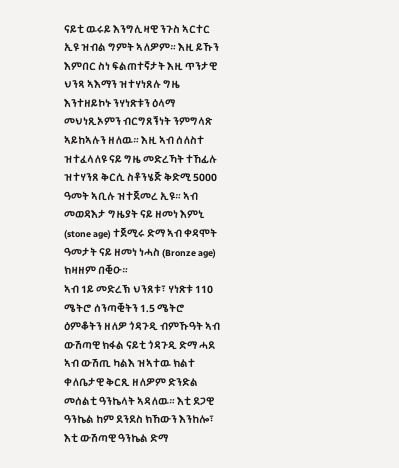ናይቲ ዉሩይ እንግሊዛዊ ንጉስ ኣርተር ኢዩ ዝብል ግምት ኣለዎም። እዚ ይኹን እምበር ስነ ፍልጠተኛታት እዚ ጥንታዊ ህንጻ ኣእማን ዝተሃነጸሉ ግዜ እንተዘይኮኑ ንሃነጽቱን ዕላማ መህነጺኦምን ብርግጸኝነት ንምግላጽ ኣይከኣሉን ዘለዉ። እዚ ኣብ ሰለስተ ዝተፈላለዩ ናይ ግዜ መድረኻት ተኸፊሉ ዝተሃንጸ ቅርሲ ስቶንሄጅ ቅድሚ 5000 ዓመት ኣቢሉ ዝተጀመረ ኢዩ። ኣብ መወዳእታ ግዜያት ናይ ዘመነ እምኒ (stone age) ተጀሚሩ ድማ ኣብ ቀዳሞት ዓመታት ናይ ዘመነ ነሓስ (Bronze age) ክዛዘም በቒዑ።
ኣብ 1ይ መድረኽ ህንጸቱ፣ ሃነጽቱ 110 ሜትሮ ሰንጣቒትን 1.5 ሜትሮ ዕምቆትን ዘለዎ ጎዳጉዲ ብምኹዓት ኣብ ውሽጣዊ ክፋል ናይቲ ጎዳጉዲ ድማ ሓደ ኣብ ውሽጢ ካልእ ዝኣተዉ ክልተ ቀለቤታዊ ቅርጺ ዘለዎም ድንድል መሰልቲ ዓንኬላት ኣዳለዉ። እቲ ደጋዊ ዓንኬል ከም ደንደስ ክኸውን እንከሎ፣ እቲ ውሽጣዊ ዓንኬል ድማ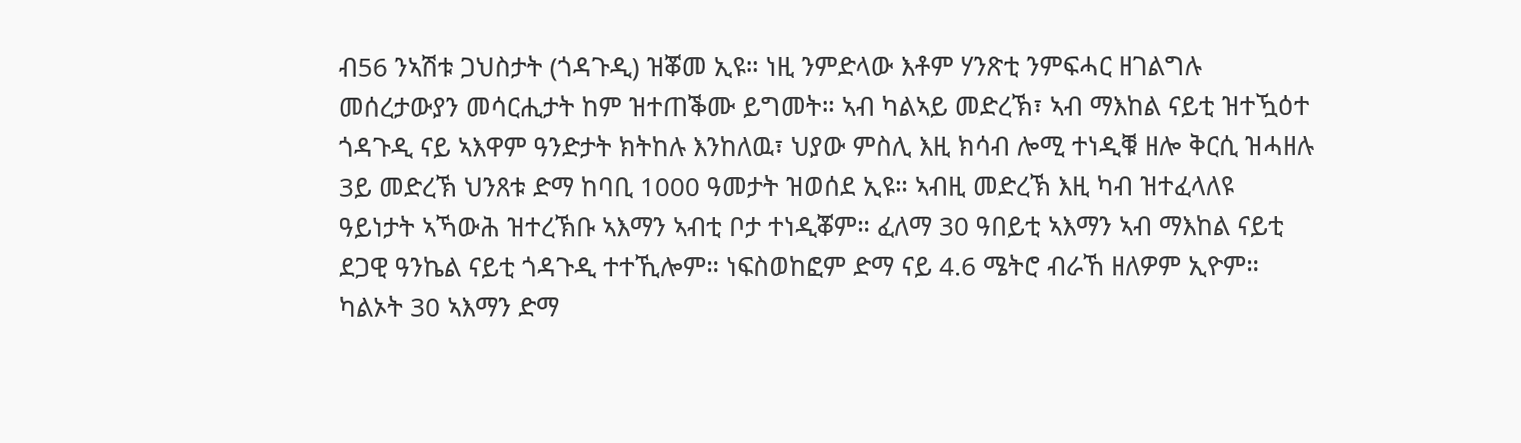ብ56 ንኣሽቱ ጋህስታት (ጎዳጉዲ) ዝቖመ ኢዩ። ነዚ ንምድላው እቶም ሃንጽቲ ንምፍሓር ዘገልግሉ መሰረታውያን መሳርሒታት ከም ዝተጠቕሙ ይግመት። ኣብ ካልኣይ መድረኽ፣ ኣብ ማእከል ናይቲ ዝተዃዕተ ጎዳጉዲ ናይ ኣእዋም ዓንድታት ክትከሉ እንከለዉ፣ ህያው ምስሊ እዚ ክሳብ ሎሚ ተነዲቑ ዘሎ ቅርሲ ዝሓዘሉ 3ይ መድረኽ ህንጸቱ ድማ ከባቢ 1000 ዓመታት ዝወሰደ ኢዩ። ኣብዚ መድረኽ እዚ ካብ ዝተፈላለዩ ዓይነታት ኣኻውሕ ዝተረኽቡ ኣእማን ኣብቲ ቦታ ተነዲቖም። ፈለማ 30 ዓበይቲ ኣእማን ኣብ ማእከል ናይቲ ደጋዊ ዓንኬል ናይቲ ጎዳጉዲ ተተኺሎም። ነፍስወከፎም ድማ ናይ 4.6 ሜትሮ ብራኸ ዘለዎም ኢዮም። ካልኦት 30 ኣእማን ድማ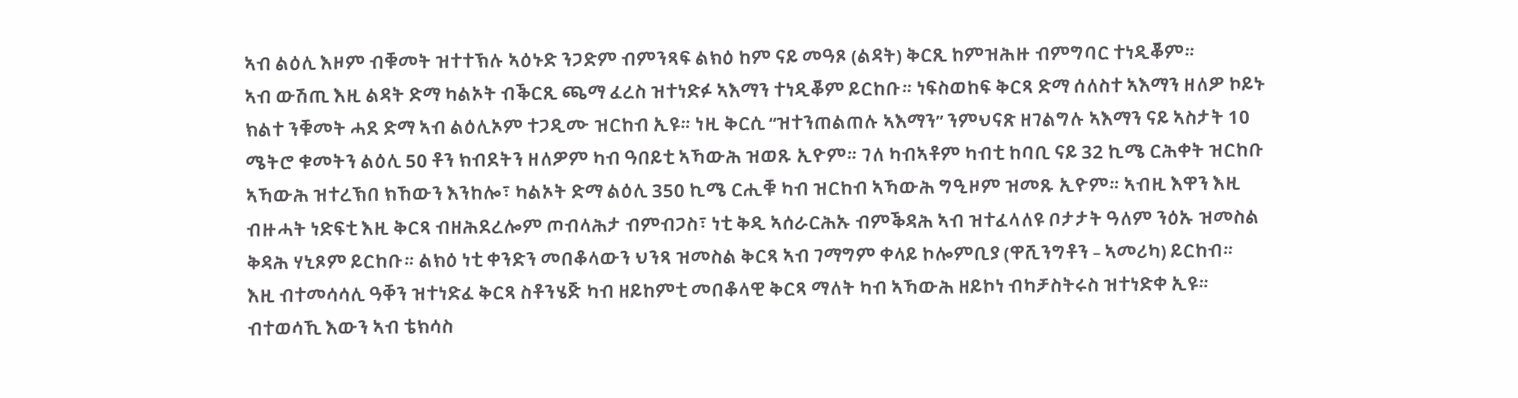ኣብ ልዕሊ እዞም ብቑመት ዝተተኽሉ ኣዕኑድ ንጋድም ብምንጻፍ ልክዕ ከም ናይ መዓጾ (ልዳት) ቅርጺ ከምዝሕዙ ብምግባር ተነዲቖም።
ኣብ ውሽጢ እዚ ልዳት ድማ ካልኦት ብቕርጺ ጫማ ፈረስ ዝተነድፉ ኣእማን ተነዲቖም ይርከቡ። ነፍስወከፍ ቅርጻ ድማ ሰለስተ ኣእማን ዘለዎ ኮይኑ ክልተ ንቑመት ሓደ ድማ ኣብ ልዕሊኦም ተጋዲሙ ዝርከብ ኢዩ። ነዚ ቅርሲ “ዝተንጠልጠሉ ኣእማን” ንምህናጽ ዘገልግሉ ኣእማን ናይ ኣስታት 10 ሜትሮ ቁመትን ልዕሊ 50 ቶን ክብደትን ዘለዎም ካብ ዓበይቲ ኣኻውሕ ዝወጹ ኢዮም። ገለ ካብኣቶም ካብቲ ከባቢ ናይ 32 ኪሜ ርሕቀት ዝርከቡ ኣኻውሕ ዝተረኽበ ክኸውን እንከሎ፣ ካልኦት ድማ ልዕሊ 350 ኪሜ ርሒቑ ካብ ዝርከብ ኣኻውሕ ግዒዞም ዝመጹ ኢዮም። ኣብዚ እዋን እዚ ብዙሓት ነድፍቲ እዚ ቅርጻ ብዘሕደረሎም ጦብላሕታ ብምብጋስ፣ ነቲ ቅዲ ኣሰራርሕኡ ብምቕዳሕ ኣብ ዝተፈላለዩ ቦታታት ዓለም ንዕኡ ዝመስል ቅዳሕ ሃኒጾም ይርከቡ። ልክዕ ነቲ ቀንድን መበቆላውን ህንጻ ዝመስል ቅርጻ ኣብ ገማግም ቀላይ ኮሎምቢያ (ዋሺንግቶን – ኣመሪካ) ይርከብ።
እዚ ብተመሳሳሊ ዓቐን ዝተነድፈ ቅርጻ ስቶንሄጅ ካብ ዘይከምቲ መበቆላዊ ቅርጻ ማለት ካብ ኣኻውሕ ዘይኮነ ብካቻስትሩስ ዝተነድቀ ኢዩ። ብተወሳኺ እውን ኣብ ቴክሳስ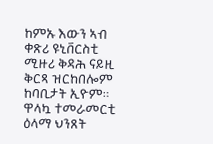ከምኡ እውን ኣብ ቀጽሪ ዩኒቨርስቲ ሚዙሪ ቅዳሕ ናይዚ ቅርጻ ዝርከበሎም ከባቢታት ኢዮም። ዋላኳ ተመራመርቲ ዕላማ ህንጸት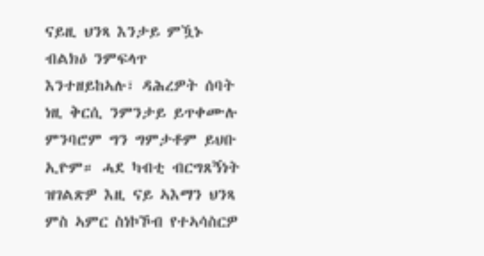ናይዚ ህንጻ እንታይ ምዃኑ ብልክዕ ንምፍላጥ እንተዘይከኣሉ፣ ዳሕረዎት ሰባት ነዚ ቅርሲ ንምንታይ ይጥቀሙሉ ምንባሮም ግን ግምታቶም ይህቡ ኢዮም። ሓደ ካብቲ ብርግጸኝነት ዝገልጽዎ እዚ ናይ ኣእማን ህንጻ ምስ ኣምር ስነኮኾብ የተኣሳስርዎ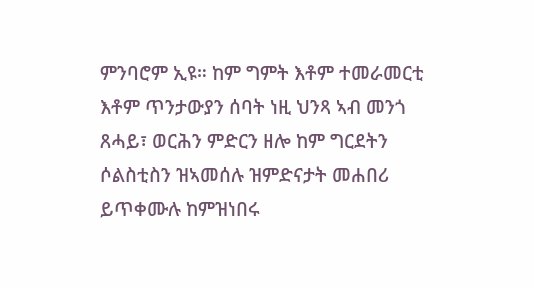ምንባሮም ኢዩ። ከም ግምት እቶም ተመራመርቲ እቶም ጥንታውያን ሰባት ነዚ ህንጻ ኣብ መንጎ ጸሓይ፣ ወርሕን ምድርን ዘሎ ከም ግርደትን ሶልስቲስን ዝኣመሰሉ ዝምድናታት መሐበሪ ይጥቀሙሉ ከምዝነበሩ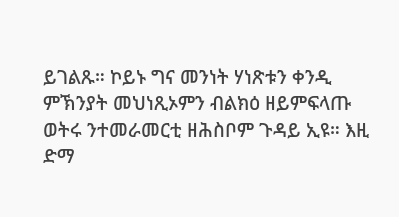ይገልጹ። ኮይኑ ግና መንነት ሃነጽቱን ቀንዲ ምኽንያት መህነጺኦምን ብልክዕ ዘይምፍላጡ ወትሩ ንተመራመርቲ ዘሕስቦም ጉዳይ ኢዩ። እዚ ድማ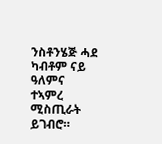ንስቶንሄጅ ሓደ ካብቶም ናይ ዓለምና ተኣምረ ሚስጢራት ይገብሮ።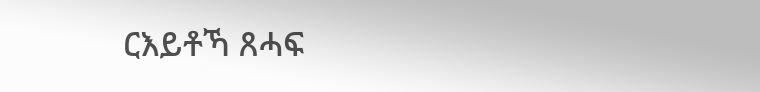ርእይቶኻ ጸሓፍ